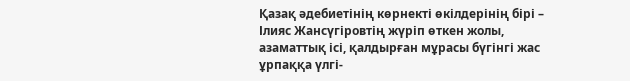Қазақ әдебиетінің көрнекті өкілдерінің бірі – Ілияс Жансүгіровтің жүріп өткен жолы, азаматтық ісі, қалдырған мұрасы бүгінгі жас ұрпаққа үлгі-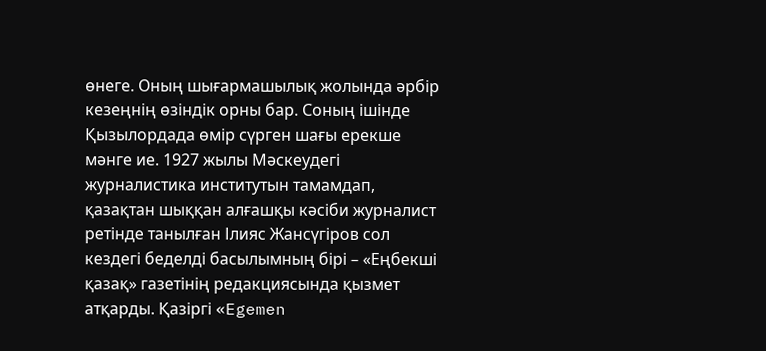өнеге. Оның шығармашылық жолында әрбір кезеңнің өзіндік орны бар. Соның ішінде Қызылордада өмір сүрген шағы ерекше мәнге ие. 1927 жылы Мәскеудегі журналистика институтын тамамдап, қазақтан шыққан алғашқы кәсіби журналист ретінде танылған Ілияс Жансүгіров сол кездегі беделді басылымның бірі – «Еңбекші қазақ» газетінің редакциясында қызмет атқарды. Қазіргі «Egemen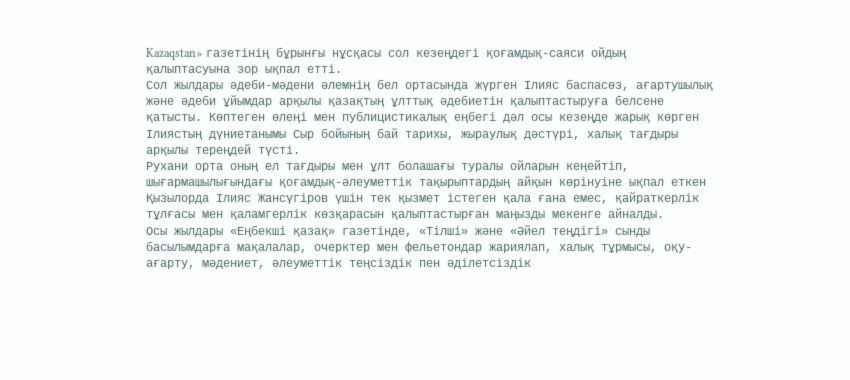Kazaqstan» газетінің бұрынғы нұсқасы сол кезеңдегі қоғамдық-саяси ойдың қалыптасуына зор ықпал етті.
Сол жылдары әдеби-мәдени әлемнің бел ортасында жүрген Ілияс баспасөз, ағартушылық және әдеби ұйымдар арқылы қазақтың ұлттық әдебиетін қалыптастыруға белсене қатысты. Көптеген өлеңі мен публицистикалық еңбегі дәл осы кезеңде жарық көрген Ілиястың дүниетанымы Сыр бойының бай тарихы, жыраулық дәстүрі, халық тағдыры арқылы тереңдей түсті.
Рухани орта оның ел тағдыры мен ұлт болашағы туралы ойларын кеңейтіп, шығармашылығындағы қоғамдық-әлеуметтік тақырыптардың айқын көрінуіне ықпал еткен Қызылорда Ілияс Жансүгіров үшін тек қызмет істеген қала ғана емес, қайраткерлік тұлғасы мен қаламгерлік көзқарасын қалыптастырған маңызды мекенге айналды.
Осы жылдары «Еңбекші қазақ» газетінде, «Тілші» және «Әйел теңдігі» сынды басылымдарға мақалалар, очерктер мен фельетондар жариялап, халық тұрмысы, оқу-ағарту, мәдениет, әлеуметтік теңсіздік пен әділетсіздік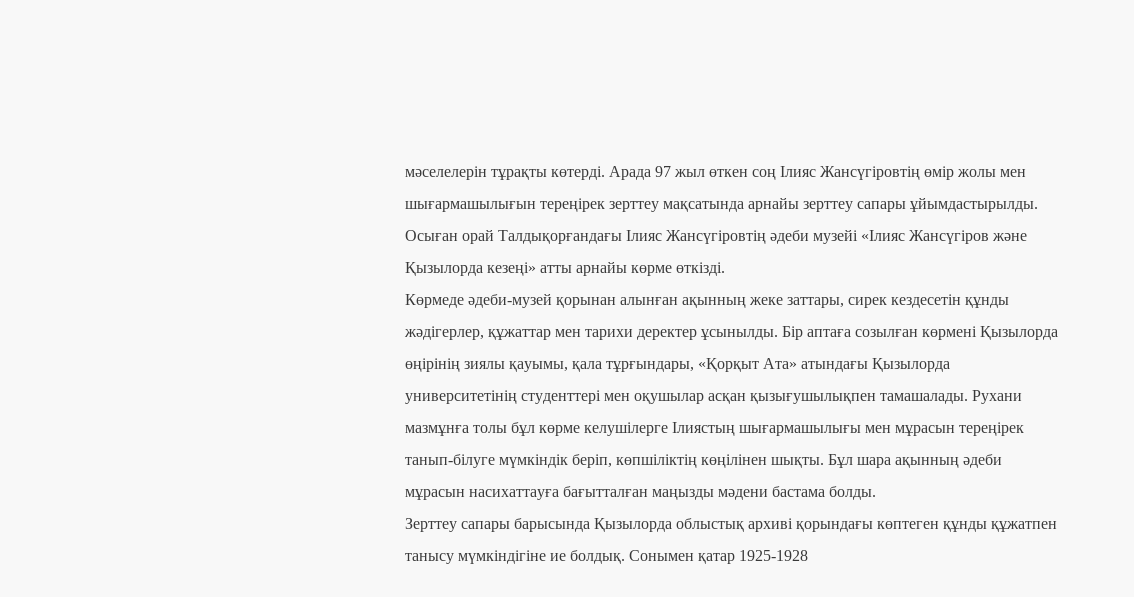мәселелерін тұрақты көтерді. Арада 97 жыл өткен соң Ілияс Жансүгіровтің өмір жолы мен шығармашылығын тереңірек зерттеу мақсатында арнайы зерттеу сапары ұйымдастырылды. Осыған орай Талдықорғандағы Ілияс Жансүгіровтің әдеби музейі «Ілияс Жансүгіров және Қызылорда кезеңі» атты арнайы көрме өткізді.
Көрмеде әдеби-музей қорынан алынған ақынның жеке заттары, сирек кездесетін құнды жәдігерлер, құжаттар мен тарихи деректер ұсынылды. Бір аптаға созылған көрмені Қызылорда өңірінің зиялы қауымы, қала тұрғындары, «Қорқыт Ата» атындағы Қызылорда университетінің студенттері мен оқушылар асқан қызығушылықпен тамашалады. Рухани мазмұнға толы бұл көрме келушілерге Ілиястың шығармашылығы мен мұрасын тереңірек танып-білуге мүмкіндік беріп, көпшіліктің көңілінен шықты. Бұл шара ақынның әдеби мұрасын насихаттауға бағытталған маңызды мәдени бастама болды.
Зерттеу сапары барысында Қызылорда облыстық архиві қорындағы көптеген құнды құжатпен танысу мүмкіндігіне ие болдық. Сонымен қатар 1925-1928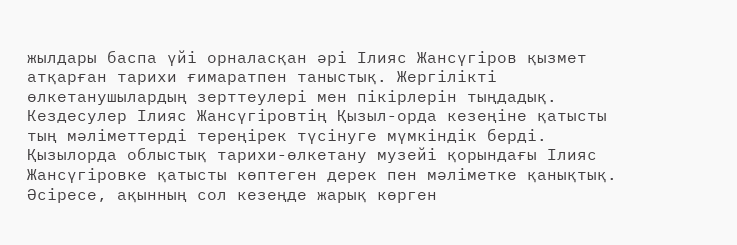жылдары баспа үйі орналасқан әрі Ілияс Жансүгіров қызмет атқарған тарихи ғимаратпен таныстық. Жергілікті өлкетанушылардың зерттеулері мен пікірлерін тыңдадық. Кездесулер Ілияс Жансүгіровтің Қызыл-орда кезеңіне қатысты тың мәліметтерді тереңірек түсінуге мүмкіндік берді.
Қызылорда облыстық тарихи-өлкетану музейі қорындағы Ілияс Жансүгіровке қатысты көптеген дерек пен мәліметке қанықтық. Әсіресе, ақынның сол кезеңде жарық көрген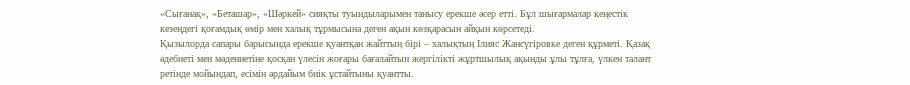«Сығанақ», «Беташар», «Шәркей» сияқты туындыларымен танысу ерекше әсер етті. Бұл шығармалар кеңестік кезеңдегі қоғамдық өмір мен халық тұрмысына деген ақын көзқарасын айқын көрсетеді.
Қызылорда сапары барысында ерекше қуантқан жайттың бірі – халықтың Ілияс Жансүгіровке деген құрметі. Қазақ әдебиеті мен мәдениетіне қосқан үлесін жоғары бағалайтын жергілікті жұртшылық ақынды ұлы тұлға, үлкен талант ретінде мойындап, есімін әрдайым биік ұстайтыны қуантты.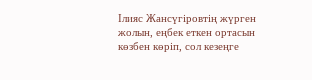Ілияс Жансүгіровтің жүрген жолын, еңбек еткен ортасын көзбен көріп, сол кезеңге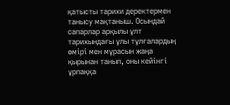қатысты тарихи деректермен танысу мақтаныш. Осындай сапарлар арқылы ұлт тарихындағы ұлы тұлғалардың өмірі мен мұрасын жаңа қырынан танып, оны кейінгі ұрпаққа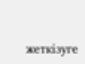жеткізуге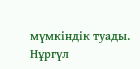мүмкіндік туады.
Нұргүл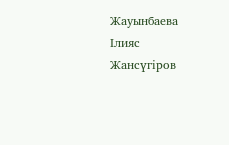Жауынбаева
Ілияс Жансүгіров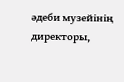әдеби музейінің директоры,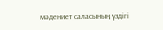мәдениет саласының үздігі